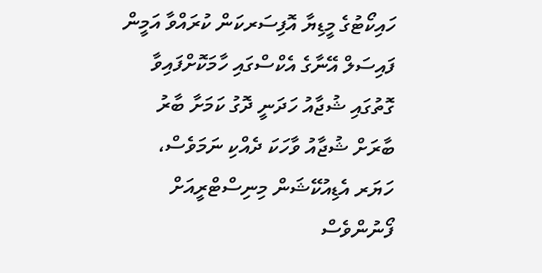ހައިކޯޓުގެ މީޑިޔާ އޮފިސަރކަން ކުރައްވާ އަމީން ފައިސަލް އޭނާގެ އެކްސްގައި ހާމަކޮށްފައިވާ ގޮތުގައި ޝުޖާއު ހަދަނީ ދޮގު ކަމަށާ ބާރު ބާރަށް ޝުޖާއު ވާހަކަ ދެއްކި ނަމަވެސް، ހަޔަރ އެޑިއުކޭޝަން މިނިސްޓްރީއަށް ފޯނުންވެސް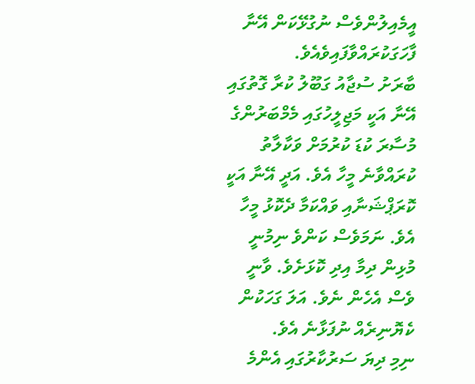އީމެއިލުންވެސް ނުގުޅޭކަން އޭނާ ފާހަގަކުރައްވާފައިވެއެވެ.
ބާރަށު ސުޖާއު ގަބޫލު ކުރާ ގޮތުގައި އޭނާ އަކީ މަޖިލީހުގައި މެމްބަރުންގެ މުސާރަ ކުޑަ ކުރުމަށް ވަކާލާތު ކުރައްވާނެ މީހާ އެވެ. އަދީ އޭނާ އަކީ ކޮރަޕްޝަނާއި ވައްކަމާ ދެކޮޅު މީހާ އެވެ. ނަމަވެސް ކަންވެ ނިމުނީ މުޅިން ދިމާ އިދި ކޮޅަށެވެ. ވާނީ ވެސް އެހެން ނެވެ. އަލަ ގަހަކުން ކެޔޮނިރެއް ނުފަޅާނެ އެވެ.
ނިމި ދިޔަ ސަރުކާރުގައި އެންމެ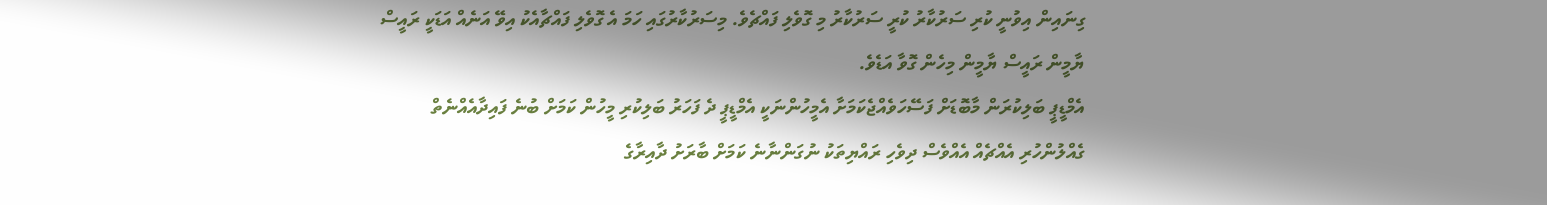ގިނައިން އިވުނީ ކުރި ސަރުކާރު ކުރީ ސަރުކާރު މި ގޮވެލި ފައްޗެވެ. މިސަރުކާރުގައި ހަމަ އެ ގޮވެލި ފައްޗާއެކު އިވޭ އަނެއް އަޑަކީ ރައީސް ޔާމީން ރައީސް ޔާމީން މިހެން ގޮވާ އަޑެވެ.
އެމްޑީޕީ ބަލިކުރަން މާބޮޑަށް ފަސޭހަވެއްޖެކަމަށާ އެމީހުންނަކީ އެމްޑީޕީ ދެ ފަހަރު ބަލިކުރި މީހުން ކަމަށް ބުނެ ފައިދާއެއްނެތް ގެއްލުންހުރި އެއްޗެއް އެއްވެސް ދިވެހި ރައްޔިތަކު ނުގަންނާނެ ކަމަށް ބާރަށު ދާއިރާގެ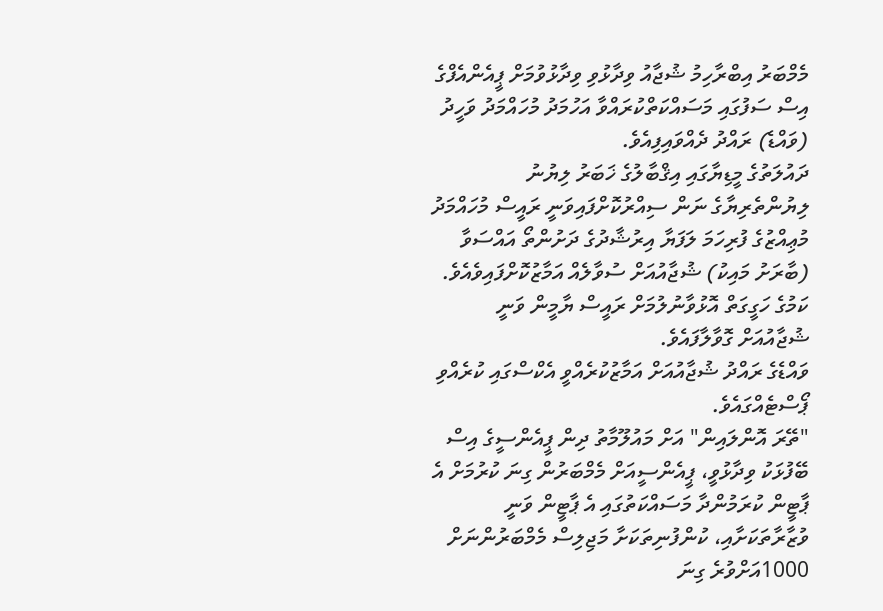މެމްބަރު އިބްރާހިމު ޝުޖާއު ވިދާޅުވި ވިދާޅުވުމަށް ޕީއެންއެފްގެ އިސް ސަފުގައި މަސައްކަތްކުރައްވާ އަހުމަދު މުހައްމަދު ވަހީދު (ވައްޑެ) ރައްދު ދެއްވައިފިއެވެ.
ދައުލަތުގެ މީޑިޔާގައި އިޤްބާލުގެ ޚަބަރު ލިޔުނު ލިޔުންތެރިޔާގެ ނަން ސިއްރުކޮށްފައިވަނީ ރައީސް މުހައްމަދު މުޢިއްޒުގެ ފުރިހަމަ ލަފަޔާ އިރުޝާދުގެ ދަށުންތޯ އައްސަވާ (ބާރަށު މައިކު) ޝުޖާއުއަށް ސުވާލެއް އަމާޒުކޮށްފައިވެއެވެ.
ކަމުގެ ހަގީގަތް އޮޅުވާނުލުމަށް ރައީސް ޔާމީން ވަނީ ޝުޖާއުއަށް ގޮވާލާފައެވެ.
ވައްޑެގެ ރައްދު ޝުޖާއުއަށް އަމާޒުކުރެއްވީ އެކްސްގައި ކުރެއްވި ޕޯސްޓެއްގައެވެ.
"ތޭރަ އޮންލައިން" އަށް މައުލޫމާތު ދިން ޕީއެންސީގެ އިސް ބޭފުޅަކު ވިދާޅުވީ، ޕީއެންސީއަށް މެމްބަރުން ގިނަ ކުރުމަށް އެ ޕާޓީން ކުރަމުންދާ މަސައްކަތުގައި އެ ޕާޓީން ވަނީ ވުޒާރާތަކަށާއި، ކުންފުނިތަކަށާ މަޖިލިސް މެމްބަރުންނަށް 1000އަށްވުރެ ގިނަ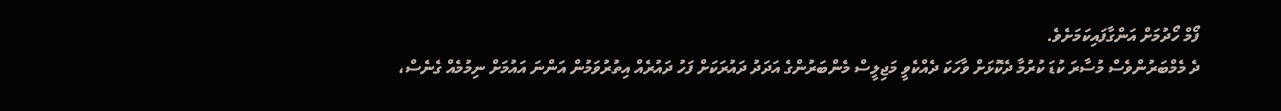ފޯމް ހޯދުމަށް އަންގާފައިކަމަށެވެ.
ދެ މެމްބަރުންވެސް މުސާރަ ކުޑަ ކުރުމާ ދެކޮޅަށް ވާހަކަ ދެއްކެވީ މަޖިލީސް މެންބަރުންގެ އަދަދު ދައުރަކަށް ފަހު ދައުރެއް އިތުރުވަމުން އަންނަ އައުމަށް ނިމުމެއް ގެނެސް،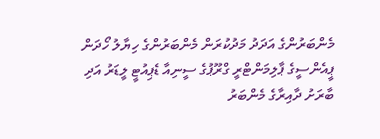މެންބަރުންގެ އަދަދު މަދުކުރަން މެންބަރުންގެ ހިޔާލު ހޯދަން ޕީއެންސީގެ ޕާލިމަންޓްރީ ގްރޫޕުގެ ސީނިއާ ޑެޕިއުޓީ ލީޑަރު އަދި ބާރަށު ދާއިރާގެ މެންބަރު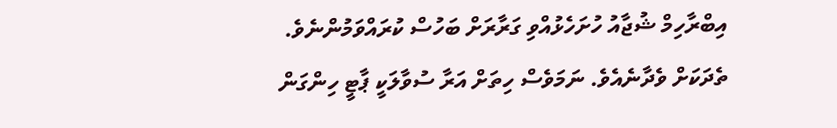އިބްރާހިމް ޝުޖާއު ހުށަހެޅުއްވި ގަރާރަށް ބަހުސް ކުރައްވަމުންނެވެ.
ތެދަކަށް ވެދާނެއެވެ. ނަމަވެސް ހިތަށް އަރާ ސުވާލަކީ ޕާޓީ ހިންގަން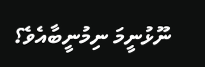ނޫޅުނީމަ ނިމުނީބާއެވެ؟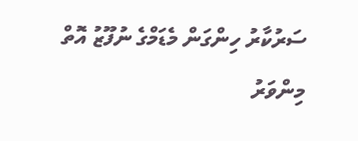ސަރުކާރު ހިންގަން މެޑަމްގެ ނުފޫޒު އޮތް މިންވަރު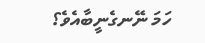ހަމަ ނޭނގެނީބާއެވެ؟